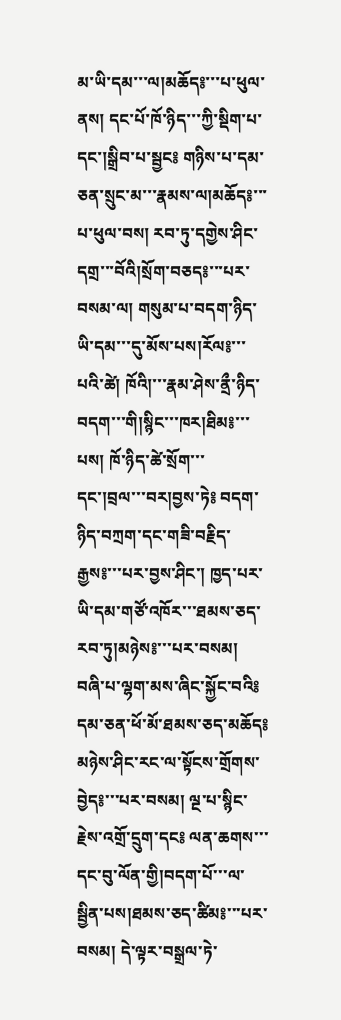མ་ཡི་དམ་་་ལ།མཆོད༔་་་པ་ཕུལ་ནས། དང་པོ་ཁོ་ཉིད་་་ཀྱི་སྡིག་པ་དང་།སྒྲིབ་པ་སྦྱང༔ གཉིས་པ་དམ་ཅན་སྲུང་མ་་་རྣམས་ལ།མཆོད༔་་་པ་ཕུལ་བས། རབ་ཏུ་དགྱེས་ཤིང་དགྲ་་་བོའི།སྲོག་བཅད༔་་་པར་བསམ་ལ། གསུམ་པ་བདག་ཉིད་ཡི་དམ་་་དུ་མོས་པས།རོལ༔་་་པའི་ཚེ། ཁོའི།་་་རྣམ་ཤེས་ནྲྀ་ཉིད་བདག་་་གི།སྙིང་་་ཁར།ཐིམ༔་་་པས། ཁོ་ཉིད་ཚེ་སྲོག་་་དང་།བྲལ་་་བར།བྱས་ཏེ༔ བདག་ཉིད་བཀྲག་དང་གཟི་བརྗིད་རྒྱས༔་་་པར་བྱས་ཤིང་། ཁྱད་པར་ཡི་དམ་གཙོ་འཁོར་་་ཐམས་ཅད་རབ་ཏུ།མཉེས༔་་་པར་བསམ། བཞི་པ་ལྷག་མས་ཞིང་སྐྱོང་བའི༔ དམ་ཅན་ཕོ་མོ་ཐམས་ཅད་མཆོད༔ མཉེས་ཤིང་རང་ལ་སྟོངས་གྲོགས་བྱེད༔་་་པར་བསམ། ལྔ་པ་སྙིང་རྗེས་འགྲོ་དྲུག་དང༔ ལན་ཆགས་་་དང་བུ་ལོན་གྱི།བདག་པོ་་་ལ་སྦྱིན་པས།ཐམས་ཅད་ཚིམ༔་་་པར་བསམ། དེ་ལྟར་བསྒྲལ་ཏེ་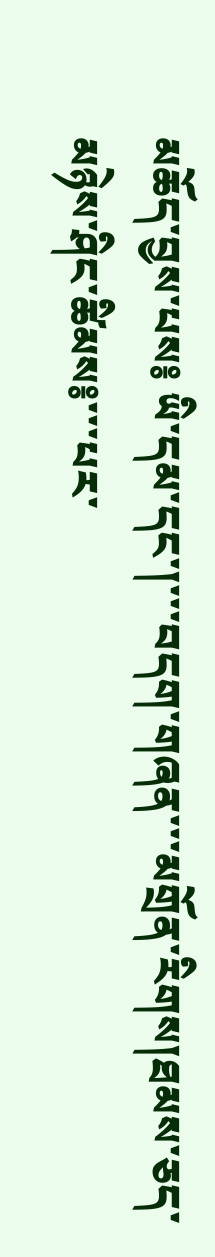མཆོད་བྱས་པས༔ ཡི་དམ་དང་།་་་བདག་གཞན་་་མགྲོན་རིགས།ཐམས་ཅད་མཉེས་ཤིང་ཚིམས༔་་་པར་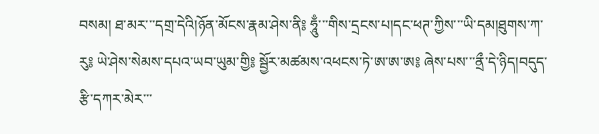བསམ། ཐ་མར་་་དགྲ་དེའི།ཉོན་མོངས་རྣམ་ཤེས་ནི༔ ཧཱུྃ་་་གིས་དྲངས་པ།དང་ཕཊ་ཀྱིས་་་ཡི་དམ།ཐུགས་ཀ་རུ༔ ཡེ་ཤེས་སེམས་དཔའ་ཡབ་ཡུམ་གྱི༔ སྦྱོར་མཚམས་འཕངས་ཏེ་ཨ་ཨ་ཨ༔ ཞེས་པས་་་ནྲྀ་དེ་ཉིད།བདུད་རྩི་དཀར་མེར་་་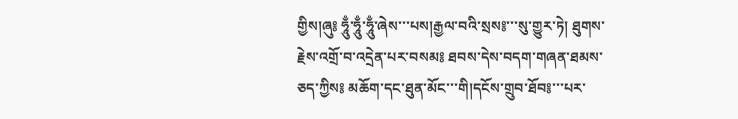གྱིས།ཞུ༔ ཧཱུྃ་ཧཱུྃ་ཧཱུྃ་ཞེས་་་པས།རྒྱལ་བའི་སྲས༔་་་སུ་གྱུར་ཏེ། ཐུགས་རྗེས་འགྲོ་བ་འདྲེན་པར་བསམ༔ ཐབས་དེས་བདག་གཞན་ཐམས་ཅད་ཀྱིས༔ མཆོག་དང་ཐུན་མོང་་་གི།དངོས་གྲུབ་ཐོབ༔་་་པར་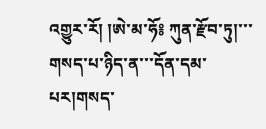འགྱུར་རོ། །ཨེ་མ་ཧོ༔ ཀུན་རྫོབ་ཏུ།་་་གསད་པ་ཉིད་ན་་་དོན་དམ་པར།གསད་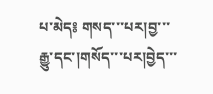པ་མེད༔ གསད་་་པར།བྱ་་་རྒྱུ་དང་།གསོད་་་པར།བྱེད་་་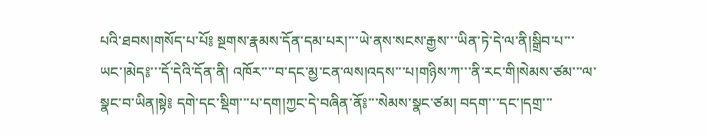པའི་ཐབས།གསོད་པ་པོ༔ སྔགས་རྣམས་དོན་དམ་པར།་་་ཡེ་ནས་སངས་རྒྱས་་་ཡིན་ཏེ་དེ་ལ་ནི།སྒྲིབ་པ་་་ཡང་།མེད༔་་་དོ་དེའི་དོན་ནི། འཁོར་་་་བ་དང་མྱ་ངན་ལས།འདས་་་པ།གཉིས་ཀ་་་ནི་རང་གི།སེམས་ཙམ་་་ལ་སྣང་བ་ཡིན།སྟེ༔ དགེ་དང་སྡིག་་་པ་དག།ཀྱང་དེ་བཞིན་ནོ༔་་་སེམས་སྣང་ཙམ། བདག་་་དང་།དགྲ་་་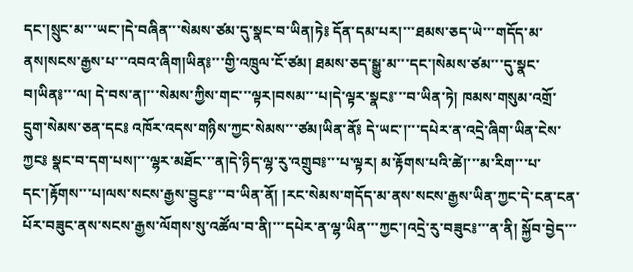དང་།སྲུང་མ་་་ཡང་།དེ་བཞིན་་་སེམས་ཙམ་དུ་སྣང་བ་ཡིན།ཏེ༔ དོན་དམ་པར།་་་ཐམས་ཅད་ཡེ་་་གདོད་མ་ནས།སངས་རྒྱས་པ་་་འབའ་ཞིག།ཡིན༔་་་གྱི་འཁྲུལ་ངོ་ཙམ། ཐམས་ཅད་སྒྱུ་མ་་་དང་།སེམས་ཙམ་་་དུ་སྣང་བ།ཡིན༔་་་ལ། དེ་བས་ན།་་་སེམས་ཀྱིས་གང་་་ལྟར།བསམ་་་པ།དེ་ལྟར་སྣང༔་་་བ་ཡིན་ཏེ། ཁམས་གསུམ་འགྲོ་དྲུག་སེམས་ཅན་དང༔ འཁོར་འདས་གཉིས་ཀྱང་སེམས་་་ཙམ།ཡིན་ནོ༔ དེ་ཡང་།་་་དཔེར་ན་འདྲེ་ཞིག་ཡིན་ངེས་ཀྱང༔ སྣང་བ་དག་པས།་་་ལྷར་མཐོང་་་ན།དེ་ཉིད་ལྷ་རུ་འགྲུབ༔་་་པ་ལྟར། མ་རྟོགས་པའི་ཚེ།་་་མ་རིག་་་པ་དང་།རྟོགས་་་པ།ལས་སངས་རྒྱས་བྱུང༔་་་བ་ཡིན་ནོ། །རང་སེམས་གདོད་མ་ནས་སངས་རྒྱས་ཡིན་ཀྱང་དེ་ངན་ངན་པོར་བཟུང་ནས་སངས་རྒྱས་ལོགས་སུ་འཚོལ་བ་ནི།་་་དཔེར་ན་ལྷ་ཡིན་་་ཀྱང་།འདྲེ་རུ་བཟུང༔་་་ན་ནི། སྐྱོབ་བྱེད་་་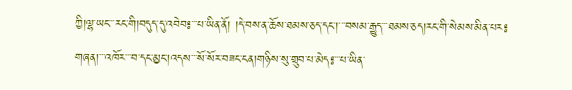ཀྱི།ལྷ་ཡང་་་རང་གི།བདུད་དུ་འབེབ༔་་་པ་ཡིན་ནོ། །དེ་བས་ན་ཆོས་ཐམས་ཅད་དང་།་་་བསམ་རྒྱུད་་་ཐམས་ཅད།རང་གི་སེམས་མིན་པར༔ གཞན།་་་འཁོར་་་བ་དང་མྱང་།འདས་་་སོ་སོར་བཟང་ངན།གཉིས་སུ་གྲུབ་པ་མེད༔་་་པ་ཡིན་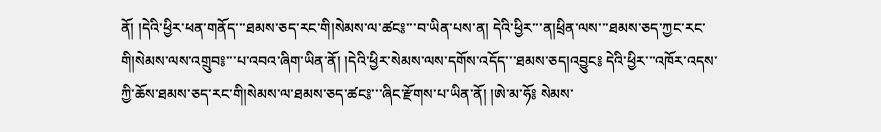ནོ། །དེའི་ཕྱིར་ཕན་གནོད་་་ཐམས་ཅད་རང་གི།སེམས་ལ་ཚང༔་་་བ་ཡིན་པས་ན། དེའི་ཕྱིར་་་ན།ཕྲིན་ལས་་་ཐམས་ཅད་ཀྱང་རང་གི།སེམས་ལས་འགྲུབ༔་་་པ་འབའ་ཞིག་ཡིན་ནོ། །དེའི་ཕྱིར་སེམས་ལས་དགོས་འདོད་་་ཐམས་ཅད།འབྱུང༔ དེའི་ཕྱིར་་་འཁོར་འདས་ཀྱི་ཆོས་ཐམས་ཅད་རང་གི།སེམས་ལ་ཐམས་ཅད་ཚང༔་་་ཞིང་རྫོགས་པ་ཡིན་ནོ། །ཨེ་མ་ཧོ༔ སེམས་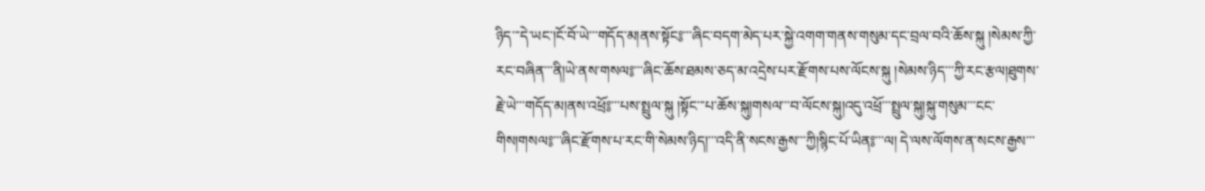ཉིད་་་དེ་ཡང་།ངོ་བོ་ཡེ་་་གདོད་མ།ནས་སྟོང༔་་་ཞིང་བདག་མེད་པར་སྐྱེ་འགག་གནས་གསུམ་དང་བྲལ་བའི་ཆོས་སྐུ །སེམས་ཀྱི་རང་བཞིན་་་ནི།ཡེ་ནས་གསལ༔་་་ཞིང་ཆོས་ཐམས་ཅད་མ་འདྲེས་པར་རྫོགས་པས་ལོངས་སྐུ །སེམས་ཉིད་་་ཀྱི་རང་རྩལ།ཐུགས་རྗེ་ཡེ་་་གདོད་མ།ནས་འཕྲོ༔་་་པས་སྤྲུལ་སྐུ །སྟོང་་་པ་ཆོས་སྐུ།གསལ་་་བ་ལོངས་སྐུ།འདུ་འཕྲོ་་་སྤྲུལ་སྐུ།སྐུ་གསུམ་་་ངང་གིས།གསལ༔་་་ཞིང་རྫོགས་པ་རང་གི་སེམས་ཉིད།་་་འདི་ནི་སངས་རྒྱས་་་ཀྱི།སྙིང་པོ་ཡིན༔་་་ལ། དེ་ལས་ལོགས་ན་སངས་རྒྱས་་་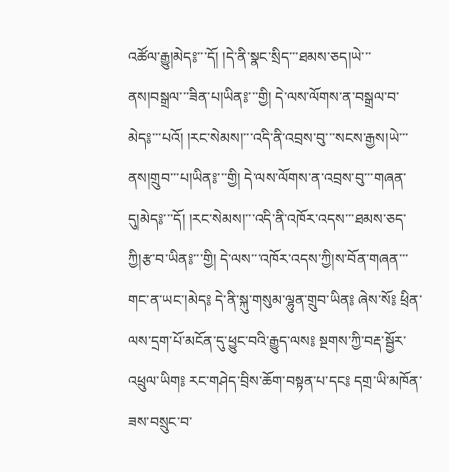འཚོལ་རྒྱུ།མེད༔་་་དོ། །དེ་ནི་སྣང་སྲིད་་་ཐམས་ཅད།ཡེ་་་ནས།བསྒྲལ་་་ཟིན་པ།ཡིན༔་་་གྱི། དེ་ལས་ལོགས་ན་བསྒྲལ་བ་མེད༔་་་པའོ། །རང་སེམས།་་་འདི་ནི་འབྲས་བུ་་་སངས་རྒྱས།ཡེ་་་ནས།གྲུབ་་་པ།ཡིན༔་་་གྱི། དེ་ལས་ལོགས་ན་འབྲས་བུ་་་གཞན་དུ།མེད༔་་་དོ། །རང་སེམས།་་་འདི་ནི་འཁོར་འདས་་་ཐམས་ཅད་ཀྱི།རྩ་བ་ཡིན༔་་་གྱི། དེ་ལས་་་འཁོར་འདས་ཀྱི།ས་བོན་གཞན་་་གང་ན་ཡང་།མེད༔ དེ་ནི་སྐུ་གསུམ་ལྷུན་གྲུབ་ཡིན༔ ཞེས་སོ༔ ཕྲིན་ལས་དྲག་པོ་མངོན་དུ་ཕྱུང་བའི་རྒྱུད་ལས༔ སྔགས་ཀྱི་བརྡ་སྦྱོར་འཕྲུལ་ཡིག༔ རང་གཤེད་བྲིས་ཆོག་བསྟན་པ་དང༔ དགྲ་ཡི་མཁོན་ཟས་བསྲུང་བ་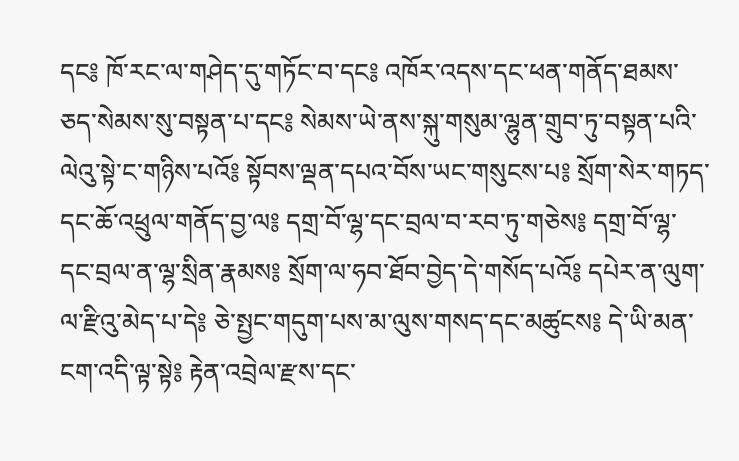དང༔ ཁོ་རང་ལ་གཤེད་དུ་གཏོང་བ་དང༔ འཁོར་འདས་དང་ཕན་གནོད་ཐམས་ཅད་སེམས་སུ་བསྟན་པ་དང༔ སེམས་ཡེ་ནས་སྐུ་གསུམ་ལྷུན་གྲུབ་ཏུ་བསྟན་པའི་ལེའུ་སྟེ་ང་གཉིས་པའོ༔ སྟོབས་ལྡན་དཔའ་བོས་ཡང་གསུངས་པ༔ སྲོག་སེར་གཏད་དང་ཆོ་འཕྲུལ་གནོད་བྱ་ལ༔ དགྲ་བོ་ལྷ་དང་བྲལ་བ་རབ་ཏུ་གཅེས༔ དགྲ་བོ་ལྷ་དང་བྲལ་ན་ལྷ་སྲིན་རྣམས༔ སྲོག་ལ་ཧབ་ཐོབ་བྱེད་དེ་གསོད་པའོ༔ དཔེར་ན་ལུག་ལ་རྫིའུ་མེད་པ་དེ༔ ཅེ་སྤྱང་གདུག་པས་མ་ལུས་གསད་དང་མཚུངས༔ དེ་ཡི་མན་ངག་འདི་ལྟ་སྟེ༔ རྟེན་འབྲེལ་རྫས་དང་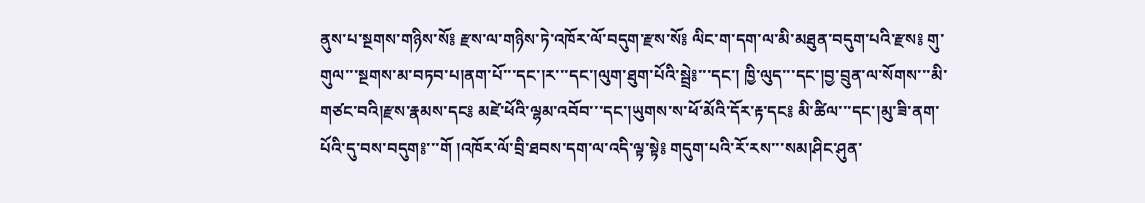ནུས་པ་སྔགས་གཉིས་སོ༔ རྫས་ལ་གཉིས་ཏེ་འཁོར་ལོ་བདུག་རྫས་སོ༔ ལིང་ག་དག་ལ་མི་མཐུན་བདུག་པའི་རྫས༔ གུ་གུལ་་་སྔགས་མ་བཏབ་པ།ནག་པོ་་་དང་།ར་་་དང་།ལུག་ཐུག་པོའི་སྦྲེ༔་་་དང་། ཁྱི་ལུད་་་དང་།བྱ་བྲུན་ལ་སོགས་་་མི་གཙང་བའི།རྫས་རྣམས་དང༔ མཛེ་ཕོའི་ལྷམ་འབོབ་་་དང་།ཡུགས་ས་ཕོ་མོའི་དོར་རྟ་དང༔ མི་ཚིལ་་་དང་།མུ་ཟི་ནག་པོའི་དུ་བས་བདུག༔་་་གོ །འཁོར་ལོ་བྲི་ཐབས་དག་ལ་འདི་ལྟ་སྟེ༔ གདུག་པའི་རོ་རས་་་སམ།ཤིང་ཤུན་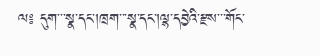ལ༔ དུག་་་སྣ་དང་།ཁྲག་་་སྣ་དང་།ལྷ་དབྱེའི་རྫས་་་གོང་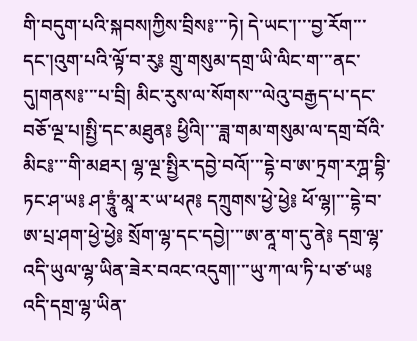གི་བདུག་པའི་སྐབས།ཀྱིས་བྲིས༔་་་ཏེ། དེ་ཡང་།་་་བྱ་རོག་་་དང་།འུག་པའི་ལྟོ་བ་རུ༔ གྲུ་གསུམ་དགྲ་ཡི་ལིང་ག་་་ནང་དུ།གནས༔་་་པ་བྲི། མིང་རུས་ལ་སོགས་་་ལེའུ་བརྒྱད་པ་དང་བཅོ་ལྔ་པ།སྤྱི་དང་མཐུན༔ ཕྱིའི།་་་ཟླ་གམ་གསུམ་ལ་དགྲ་བོའི་མིང༔་་་གི་མཐར། ལྷ་ལྔ་སྤྱིར་དབྱེ་བའོ།་་་དྷེ་བ་ཨ་ཏྲག་རཀྴ་བྷི་ཏང་ཤ་ཡ༔ ཤ་ཏྲཱུཾ་མཱ་ར་ཡ་ཕཊ༔ དཀྲུགས་ཕྱེ་ཕྱེ༔ ཕོ་ལྷ།་་་དྷེ་བ་ཨ་པྲ་ཤག་ཕྱེ་ཕྱེ༔ སྲོག་ལྷ་དང་དབྱེ།་་་ཨ་ནཱ་ག་དུ་ནེ༔ དགྲ་ལྷ་འདི་ཡུལ་ལྷ་ཡིན་ཟེར་བའང་འདུག།་་་ཡུ་ཀ་ལ་ཏི་པ་ཙ་ཡ༔ འདི་དགྲ་ལྷ་ཡིན་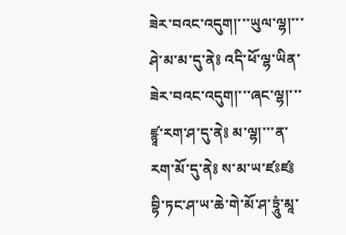ཟེར་བའང་འདུག།་་་ཡུལ་ལྷ།་་་ཤེ་མ་མ་དུ་ནེ༔ འདི་ཕོ་ལྷ་ཡིན་ཟེར་བའང་འདུག།་་་ཞང་ལྷ།་་་ཛྙཱ་རག་ཤ་དུ་ནེ༔ མ་ལྷ།་་་ན་རག་མོ་དུ་ནེ༔ ས་མ་ཡ་ཛཿཛ༔ བྷི་ཏང་ཤ་ཡ་ཆེ་གེ་མོ་ཤ་ཏྲཱུཾ་མཱ་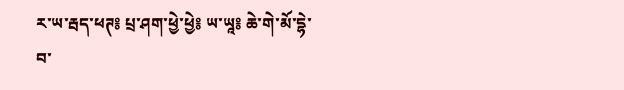ར་ཡ་རྦད་ཕཊ༔ པྲ་ཤག་ཕྱེ་ཕྱེ༔ ཡ་ཡཱ༔ ཆེ་གེ་མོ་དྷེ་བ་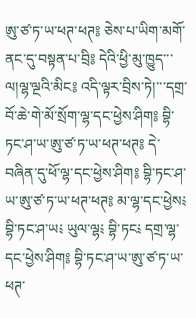ཨུ་ཙ་ཏ་ཡ་ཕཊ་ཕཊ༔ ཅེས་པ་ཡིག་མགོ་ནང་དུ་བསྟན་པ་བྲི༔ དེའི་ཕྱི་མུ་ཁྱུད་་་ལ།ལྷ་ལྔའི་མིང༔ འདི་ལྟར་བྲིས་ཏེ།་་་དགྲ་བོ་ཆེ་གེ་མོ་སྲོག་ལྷ་དང་ཕྱེས་ཤིག༔ བྷི་ཏང་ཤ་ཡ་ཨུ་ཙ་ཏ་ཡ་ཕཊ་ཕཊ༔ དེ་བཞིན་དུ་ཕོ་ལྷ་དང་ཕྱེས་ཤིག༔ བྷི་ཏང་ཤ་ཡ་ཨུ་ཙ་ཏ་ཡ་ཕཊ་ཕཊ༔ མ་ལྷ་དང་ཕྱེས༴ བྷི་ཏང་ཤ་ཡ༴ ཡུལ་ལྷ༴ བྷི་ཏང༴ དགྲ་ལྷ་དང་ཕྱེས་ཤིག༔ བྷི་ཏང་ཤ་ཡ་ཨུ་ཙ་ཏ་ཡ་ཕཊ་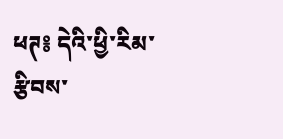ཕཊ༔ དེའི་ཕྱི་རིམ་རྩིབས་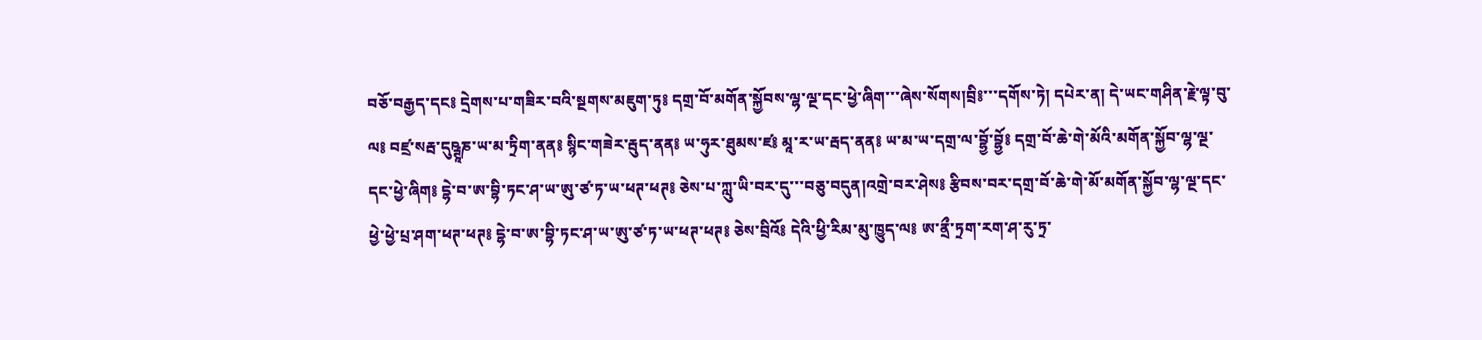བཅོ་བརྒྱད་དང༔ དྲེགས་པ་གཟིར་བའི་སྔགས་མཇུག་ཏུ༔ དགྲ་བོ་མགོན་སྐྱོབས་ལྷ་ལྔ་དང་ཕྱེ་ཞིག་་་ཞེས་སོགས།བྲི༔་་་དགོས་ཏེ། དཔེར་ན། དེ་ཡང་གཤིན་རྗེ་ལྟ་བུ་ལ༔ བཛྲ་སརྦ་དུཥྚཱཎ་ཡ་མ་ཏྲིག་ནན༔ སྙིང་གཟེར་རྦུད་ནན༔ ཡ་ཧུར་ཐུམས་ཛ༔ མཱ་ར་ཡ་རྦད་ནན༔ ཡ་མ་ཡ་དགྲ་ལ་བྷྱོ་བྷྱོ༔ དགྲ་བོ་ཆེ་གེ་མོའི་མགོན་སྐྱོབ་ལྷ་ལྔ་དང་ཕྱེ་ཞིག༔ དྷེ་བ་ཨ་བྷི་ཏང་ཤ་ཡ་ཨུ་ཙ་ཏ་ཡ་ཕཊ་ཕཊ༔ ཅེས་པ་ཀླུ་ཡི་བར་དུ་་་བཅུ་བདུན།འགྲེ་བར་ཤེས༔ རྩིབས་བར་དགྲ་བོ་ཆེ་གེ་མོ་མགོན་སྐྱོབ་ལྷ་ལྔ་དང་ཕྱེ་ཕྱེ་པྲ་ཤག་ཕཊ་ཕཊ༔ དྷེ་བ་ཨ་བྷི་ཏང་ཤ་ཡ་ཨུ་ཙ་ཏ་ཡ་ཕཊ་ཕཊ༔ ཅེས་བྲིའོ༔ དེའི་ཕྱི་རིམ་མུ་ཁྱུད་ལ༔ ཨ་ནྲྀ་ཏྲག་རག་ཤ་རུ་ཏྲ་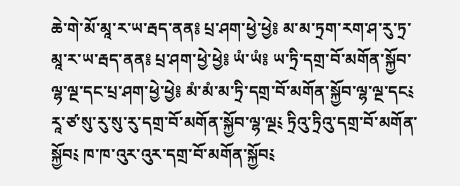ཆེ་གེ་མོ་མཱ་ར་ཡ་རྦད་ནན༔ པྲ་ཤག་ཕྱེ་ཕྱེ༔ མ་མ་ཏྲག་རག་ཤ་རུ་ཏྲ་མཱ་ར་ཡ་རྦད་ནན༔ པྲ་ཤག་ཕྱེ་ཕྱེ༔ ཡཾ་ཡཾ༔ ཡ་ཏྲི་དགྲ་བོ་མགོན་སྐྱོབ་ལྷ་ལྔ་དང་པྲ་ཤག་ཕྱེ་ཕྱེ༔ མཾ་མཾ་མ་ཏྲི་དགྲ་བོ་མགོན་སྐྱོབ་ལྷ་ལྔ་དང༴ རཱ་ཙ་སུ་རུ་སུ་རུ་དགྲ་བོ་མགོན་སྐྱོབ་ལྷ་ལྔ༴ ཏྲིའུ་ཏྲིའུ་དགྲ་བོ་མགོན་སྐྱོབ༴ ཁ་ཁ་འུར་འུར་དགྲ་བོ་མགོན་སྐྱོབ༴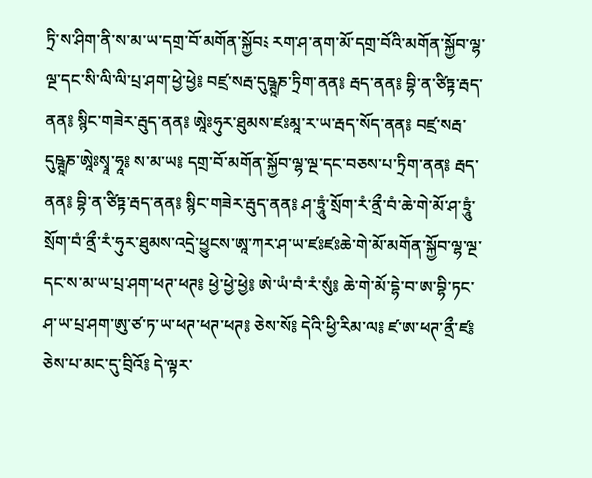ཏྲི་ས་ཤིག་ནི་ས་མ་ཡ་དགྲ་བོ་མགོན་སྐྱོབ༴ རག་ཤ་ནག་མོ་དགྲ་བོའི་མགོན་སྐྱོབ་ལྷ་ལྔ་དང་སི་ལི་ལི་པྲ་ཤག་ཕྱེ་ཕྱེ༔ བཛྲ་སརྦ་དུཥྚཱཎ་ཏྲིག་ནན༔ རྦད་ནན༔ བྷི་ན་ཙིཏྟ་རྦད་ནན༔ སྙིང་གཟེར་རྦུད་ནན༔ ཨཱེཿཧུར་ཐུམས་ཛཿམཱ་ར་ཡ་རྦད་སོད་ནན༔ བཛྲ་སརྦ་དུཥྚཱཎ་ཨཱེཿསྭཱ་ཧཱ༔ ས་མ་ཡ༔ དགྲ་བོ་མགོན་སྐྱོབ་ལྷ་ལྔ་དང་བཅས་པ་ཏྲིག་ནན༔ རྦད་ནན༔ བྷི་ན་ཙིཏྟ་རྦད་ནན༔ སྙིང་གཟེར་རྦུད་ནན༔ ཤ་ཏྲཱུཾ་སྲོག་རཾ་ནྲྀ་བཾ་ཆེ་གེ་མོ་ཤ་ཏྲཱུཾ་སྲོག་བཾ་ནྲྀ་རཾ་ཧུར་ཐུམས་འདྲེ་ཕྱུངས་ཨཱ་ཀར་ཤ་ཡ་ཛཿཛཿཆེ་གེ་མོ་མགོན་སྐྱོབ་ལྷ་ལྔ་དང་ས་མ་ཡ་པྲ་ཤག་ཕཊ་ཕཊ༔ ཕྱེ་ཕྱེ་ཕྱེ༔ ཨེ་ཡཾ་བཾ་རཾ་སུཾ༔ ཆེ་གེ་མོ་དྷེ་བ་ཨ་བྷི་ཏང་ཤ་ཡ་པྲ་ཤག་ཨུ་ཙ་ཏ་ཡ་ཕཊ་ཕཊ་ཕཊ༔ ཅེས་སོ༔ དེའི་ཕྱི་རིམ་ལ༔ ཛ་ཨ་ཕཊ་ནྲྀ་ཛ༔ ཅེས་པ་མང་དུ་བྲིའོ༔ དེ་ལྟར་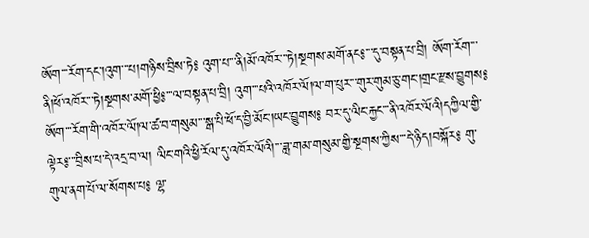ཨོག་་་རོག་དང་།འུག་་་པ།གཉིས་བྲིས་ཏེ༔ འུག་པ་་་ནི།མོ་འཁོར་་་ཏེ།སྔགས་མགོ་ནང༔་་་དུ་བསྟན་པ་བྲི། ཨོག་རོག་་་ནི།ཕོ་འཁོར་་་ཏེ།སྔགས་མགོ་ཕྱི༔་་་ལ་བསྟན་པ་བྲི། འུག་་་པའི་འཁོར་ལོ།ལ་ག་པུར་་་གུར་གུམ་ཅུ་གང་།གྲང་རྫས་བྱུགས༔ ཨོག་་་རོག་གི་འཁོར་ལོ།ལ་ཚ་བ་གསུམ་་་སྒ་པི་ཕོ་ད་བྱི་མོང་།ཡང་བྱུགས༔ བར་དུ་ལིང་རྐྱང་་་ནི་འཁོར་ལོའི།དཀྱིལ་གྱི་ལྟེར༔་་་བྲིས་པ་དེ་འདྲ་བ་ལ། ལིང་གའི་ཕྱི་རོལ་དུ་འཁོར་ལོའི།་་་ཟླ་གམ་གསུམ་གྱི་སྔགས་ཀྱིས་་་དེ་ཉིད།བསྐོར༔ གུ་གུལ་ནག་པོ་ལ་སོགས་པ༔ ལྷ་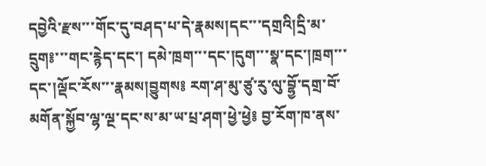དབྱེའི་རྫས་་་གོང་དུ་བཤད་པ་དེ་རྣམས།དང་་་དགྲའི།དྲི་མ་དྲུག༔་་་གང་རྙེད་དང་། དམེ་ཁྲག་་་དང་།དུག་་་སྣ་དང་།ཁྲག་་་དང་།ལྡོང་རོས་་་རྣམས།བྱུགས༔ རག་ཤ་མུ་ཙུ་རུ་ལུ་བྷྱོ་དགྲ་བོ་མགོན་སྐྱོབ་ལྷ་ལྔ་དང་ས་མ་ཡ་པྲ་ཤག་ཕྱེ་ཕྱེ༔ བྱ་རོག་ཁ་ནས་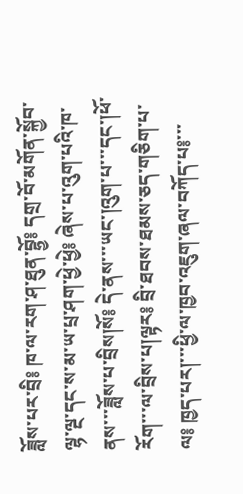ཟློས་པར་བྲི༔ ཁ་ལ་རག་ཤ་ཐུན་བྷྱོ༔ དགྲ་བོ་མགོན་སྐྱོབ་ལྷ་ལྔ་དང་ས་མ་ཡ་པྲ་ཤག་ཕྱེ་ཕྱེ༔ ཞེས་པ་འུག་པའི་ཁ་ནས་་་ཟློས་པ་བྲིས།སོ༔ དེ་ནས་་་ཡང་།འུག་པ་་་དང་།ཕོ་རོག་་་ལ་བྲིས་པ།ལྟར༔ བྲི་ཐབས་ཐམས་ཅད་གཅིག་པ་ལ༔ ཁྱད་པར།་་་ཕྱི་ལ་ཁྱབ་འཇུག་ཞལ་བཀོད་པ༔་་་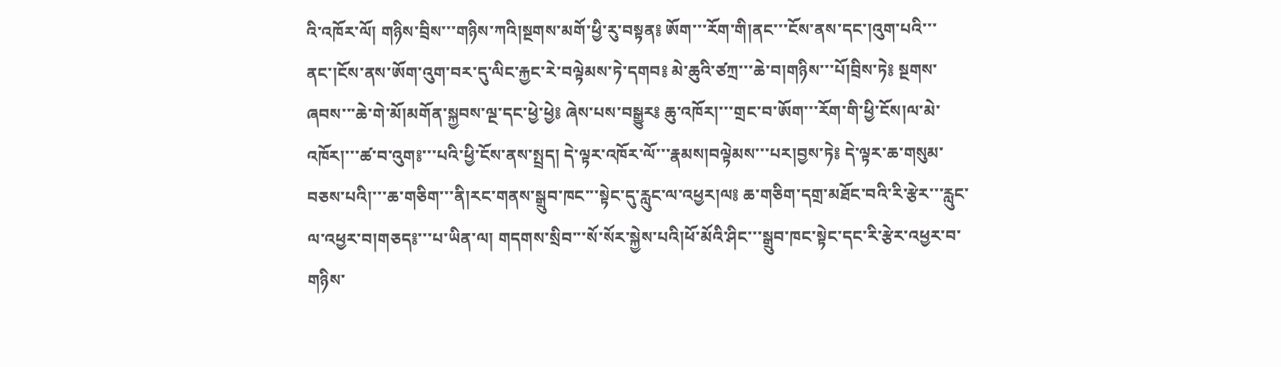འི་འཁོར་ལོ། གཉིས་བྲིས་་་གཉིས་ཀའི།སྔགས་མགོ་ཕྱི་རུ་བསྟན༔ ཨོག་་་རོག་གི།ནང་་་ངོས་ནས་དང་།འུག་པའི་་་ནང་།ངོས་ནས་ཨོག་འུག་བར་དུ་ལིང་རྐྱང་རེ་བལྟེམས་ཏེ་དགབ༔ མེ་ཆུའི་ཙཀྲ་་་ཆེ་བ།གཉིས་་་པོ།བྲིས་ཏེ༔ སྔགས་ཞབས་་་ཆེ་གེ་མོ།མགོན་སྐྱབས་ལྔ་དང་ཕྱེ་ཕྱེ༔ ཞེས་པས་བསྒྱུར༔ ཆུ་འཁོར།་་་གྲང་བ་ཨོག་་་རོག་གི་ཕྱི་ངོས།ལ་མེ་འཁོར།་་་ཚ་བ་འུག༔་་་པའི་ཕྱི་ངོས་ནས་སྤྲད། དེ་ལྟར་འཁོར་ལོ་་་རྣམས།བལྟེམས་་་པར།བྱས་ཏེ༔ དེ་ལྟར་ཆ་གསུམ་བཅས་པའི།་་་ཆ་གཅིག་་་ནི།རང་གནས་སྒྲུབ་ཁང་་་སྟེང་དུ་རླུང་ལ་འཕྱར།ལ༔ ཆ་གཅིག་དགྲ་མཐོང་བའི་རི་རྩེར་་་རླུང་ལ་འཕྱར་བ།གཅད༔་་་པ་ཡིན་ལ། གདགས་སྲིབ་་་སོ་སོར་སྐྱེས་པའི།ཕོ་མོའི་ཤིང་་་སྒྲུབ་ཁང་སྟེང་དང་རི་རྩེར་འཕྱར་བ་གཉིས་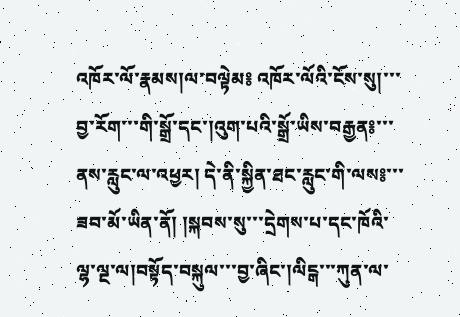འཁོར་ལོ་རྣམས།ལ་བལྟེམ༔ འཁོར་ལོའི་ངོས་སུ།་་་བྱ་རོག་་་གི་སྒྲོ་དང་།འུག་པའི་སྒྲོ་ཡིས་བརྒྱན༔་་་ནས་རླུང་ལ་འཕྱར། དེ་ནི་སྐྱིན་ཐང་རླུང་གི་ལས༔་་་ཟབ་མོ་ཡིན་ནོ། །སྐབས་སུ་་་དྲེགས་པ་དང་ཁོའི་ལྷ་ལྔ་ལ།བསྟོད་བསྐུལ་་་བྱ་ཞིང་།ལིངྒ་་་ཀུན་ལ་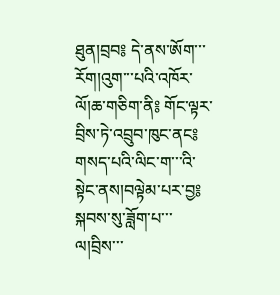ཐུན།བྲབ༔ དེ་ནས་ཨོག་་་རོག།འུག་་་པའི་འཁོར་ལོ།ཆ་གཅིག་ནི༔ གོང་ལྟར་བྲིས་ཏེ་འབྲུབ་ཁུང་ནང༔ གསད་པའི་ལིང་ག་་་འི་སྟེང་ནས།བལྟེམ་པར་བྱ༔ སྐབས་སུ་ཟློག་པ་་་ལ།བྲིས་་་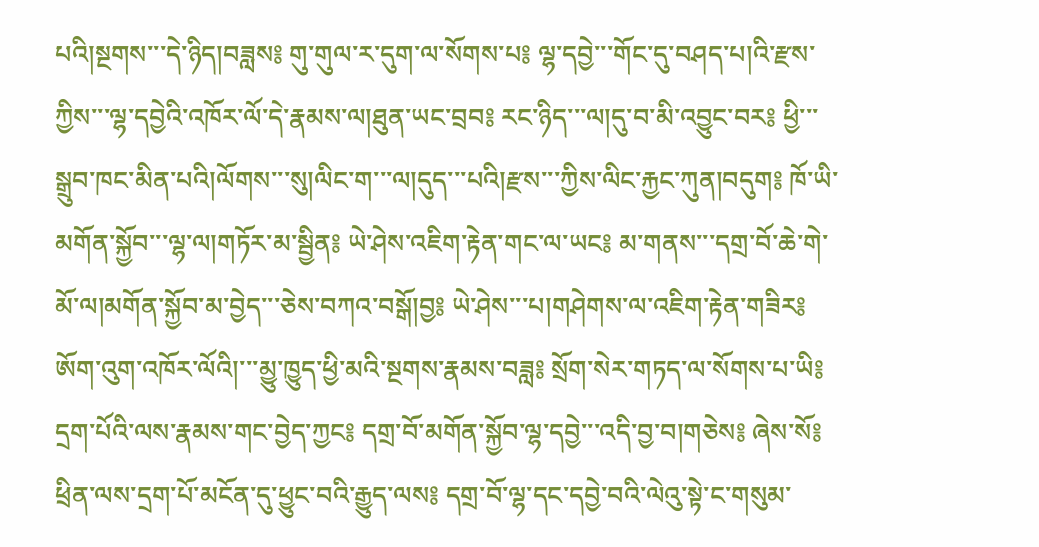པའི།སྔགས་་་དེ་ཉིད།བཟླས༔ གུ་གུལ་ར་དུག་ལ་སོགས་པ༔ ལྷ་དབྱེ་་་གོང་དུ་བཤད་པ།འི་རྫས་ཀྱིས་་་ལྷ་དབྱེའི་འཁོར་ལོ་དེ་རྣམས་ལ།ཐུན་ཡང་བྲབ༔ རང་ཉིད་་་ལ།དུ་བ་མི་འབྱུང་བར༔ ཕྱི་་་སྒྲུབ་ཁང་མིན་པའི།ལོགས་་་སུ།ལིང་ག་་་ལ།དུད་་་པའི།རྫས་་་ཀྱིས་ལིང་རྐྱང་ཀུན།བདུག༔ ཁོ་ཡི་མགོན་སྐྱོབ་་་ལྷ་ལ།གཏོར་མ་སྦྱིན༔ ཡེ་ཤེས་འཇིག་རྟེན་གང་ལ་ཡང༔ མ་གནས་་་དགྲ་བོ་ཆེ་གེ་མོ་ལ།མགོན་སྐྱོབ་མ་བྱེད་་་ཅེས་བཀའ་བསྒོ།བྱ༔ ཡེ་ཤེས་་་པ།གཤེགས་ལ་འཇིག་རྟེན་གཟིར༔ ཨོག་འུག་འཁོར་ལོའི།་་་མྱུ་ཁྱུད་ཕྱི་མའི་སྔགས་རྣམས་བཟླ༔ སྲོག་སེར་གཏད་ལ་སོགས་པ་ཡི༔ དྲག་པོའི་ལས་རྣམས་གང་བྱེད་ཀྱང༔ དགྲ་བོ་མགོན་སྐྱོབ་ལྷ་དབྱེ་་་འདི་བྱ་བ།གཅེས༔ ཞེས་སོ༔ ཕྲིན་ལས་དྲག་པོ་མངོན་དུ་ཕྱུང་བའི་རྒྱུད་ལས༔ དགྲ་བོ་ལྷ་དང་དབྱེ་བའི་ལེའུ་སྟེ་ང་གསུམ་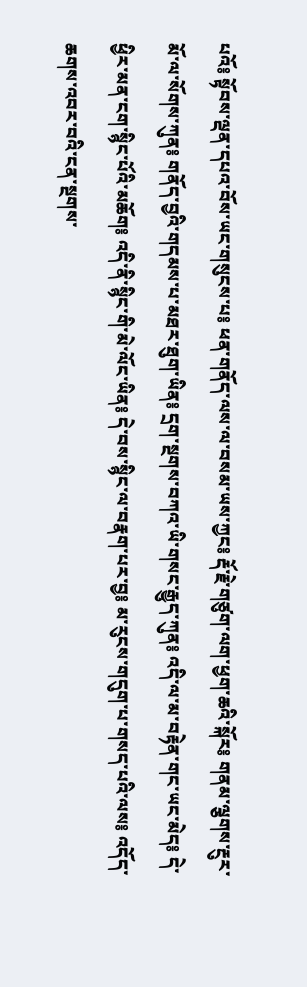པའོ༔ སྟོབས་ལྡན་དཔའ་བོས་ཡང་གསུངས་པ༔ ཕན་གནོད་ལས་ལ་བསམ་ཡས་ཀྱང༔ རྡོ་རྗེ་གཙུག་ལག་ཕྱག་ཆའི་སྐོར༔ གནམ་ལྕགས་རྔུར་མོ་ལ་སོགས་ཀུན༔ གནོད་བྱའི་གདམས་པ་མཐར་ཐུག་ཡིན༔ དྲག་སྔགས་བཀའ་ཡི་གསང་རྒྱུད་ཀུན༔ འདི་ལ་མ་བརྟེན་གང་ཡང་མེད༔ དེ་ཕྱིར་མན་ངག་སྙིང་པོའི་མཆོག༔ འདི་ནི་སྙིང་གི་མེ་ལོང་ཡིན༔ དེ་བས་སྙིང་ལ་བརྣག་པར་བྱ༔ མ་རུངས་གདུག་པ་གསད་པའི་ལས༔ འདོད་ཆགས་འབར་བའི་ངན་སྔགས་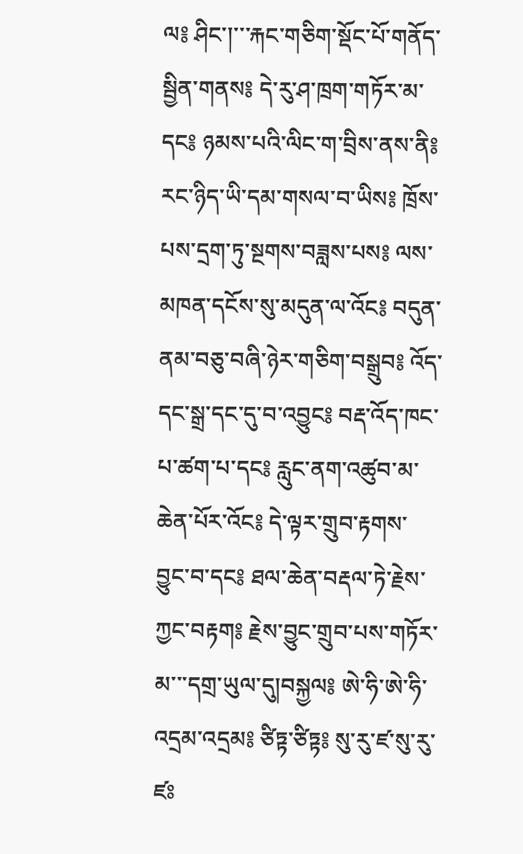ལ༔ ཤིང་།་་་རྐང་གཅིག་སྡོང་པོ་གནོད་སྦྱིན་གནས༔ དེ་རུ་ཤ་ཁྲག་གཏོར་མ་དང༔ ཉམས་པའི་ལིང་ག་བྲིས་ནས་ནི༔ རང་ཉིད་ཡི་དམ་གསལ་བ་ཡིས༔ ཁྲོས་པས་དྲག་ཏུ་སྔགས་བཟླས་པས༔ ལས་མཁན་དངོས་སུ་མདུན་ལ་འོང༔ བདུན་ནམ་བཅུ་བཞི་ཉེར་གཅིག་བསྒྲུབ༔ འོད་དང་སྒྲ་དང་དུ་བ་འབྱུང༔ བརྡ་འོད་ཁང་པ་ཚག་པ་དང༔ རླུང་ནག་འཚུབ་མ་ཆེན་པོར་འོང༔ དེ་ལྟར་གྲུབ་རྟགས་བྱུང་བ་དང༔ ཐལ་ཆེན་བརྡལ་ཏེ་རྗེས་ཀྱང་བརྟག༔ རྗེས་བྱུང་གྲུབ་པས་གཏོར་མ་་་དགྲ་ཡུལ་དུ།བསྐྱལ༔ ཨེ་ཧི་ཨེ་ཧི་འདྲམ་འདྲམ༔ ཙིཏྟ་ཙིཏྟ༔ སུ་རུ་ཛ་སུ་རུ་ཛཿ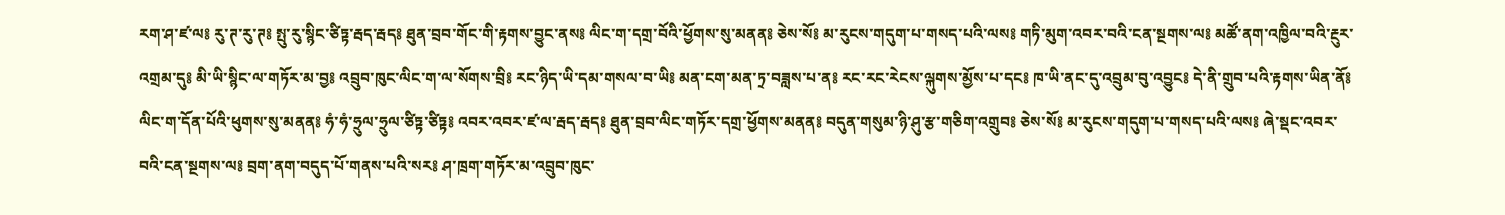རག་ཤ་ཛ་ལ༔ རུ་ཊ་རུ་ཊ༔ སྤུ་རུ་སྙིང་ཙིཏྟ་རྦད་རྦད༔ ཐུན་བྲབ་གོང་གི་རྟགས་བྱུང་ནས༔ ལིང་ག་དགྲ་བོའི་ཕྱོགས་སུ་མནན༔ ཅེས་སོ༔ མ་རུངས་གདུག་པ་གསད་པའི་ལས༔ གཏི་མུག་འབར་བའི་ངན་སྔགས་ལ༔ མཚོ་ནག་འཁྱིལ་བའི་རྔུར་འགྲམ་དུ༔ མི་ཡི་སྙིང་ལ་གཏོར་མ་བྱ༔ འབྲུབ་ཁུང་ལིང་ག་ལ་སོགས་བྲི༔ རང་ཉིད་ཡི་དམ་གསལ་བ་ཡི༔ མན་ངག་མན་ཏྲ་བཟླས་པ་ན༔ རང་རང་རེངས་ལྐུགས་མྱོས་པ་དང༔ ཁ་ཡི་ནང་དུ་འབྲུམ་བུ་འབྱུང༔ དེ་ནི་གྲུབ་པའི་རྟགས་ཡིན་ནོ༔ ལིང་ག་དོན་པོའི་ཕུགས་སུ་མནན༔ ཧཾ་ཧཾ་ཧྲུལ་ཧྲུལ་ཙིཏྟ་ཙིཏྟ༔ འབར་འབར་ཛ་ལ་རྦད་རྦད༔ ཐུན་བྲབ་ལིང་གཏོར་དགྲ་ཕྱོགས་མནན༔ བདུན་གསུམ་ཉི་ཤུ་རྩ་གཅིག་འགྲུབ༔ ཅེས་སོ༔ མ་རུངས་གདུག་པ་གསད་པའི་ལས༔ ཞེ་སྡང་འབར་བའི་ངན་སྔགས་ལ༔ བྲག་ནག་བདུད་པོ་གནས་པའི་སར༔ ཤ་ཁྲག་གཏོར་མ་འབྲུབ་ཁུང་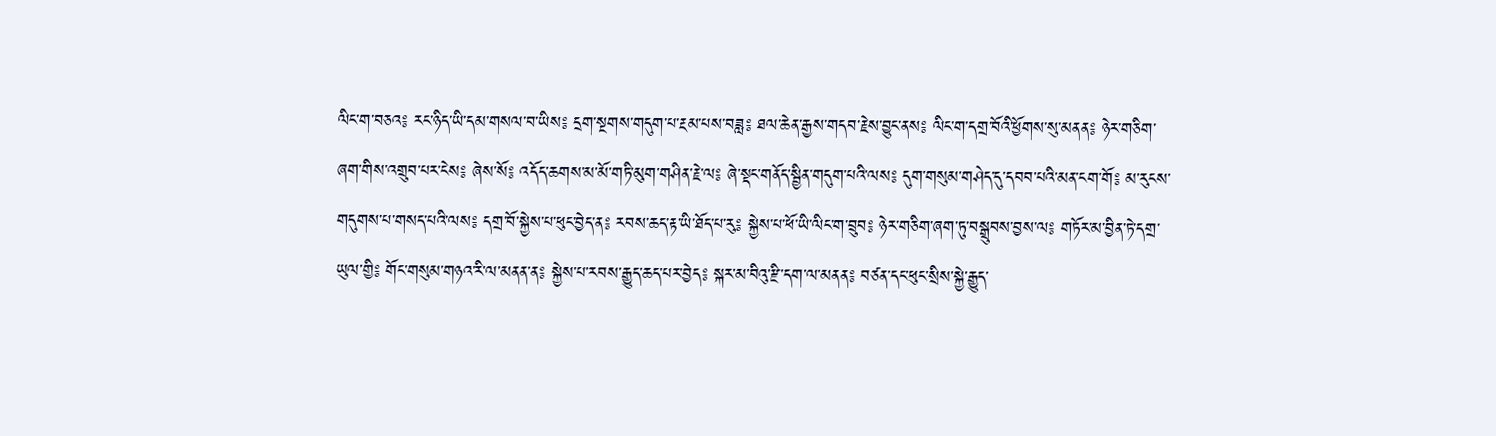ལིང་ག་བཅའ༔ རང་ཉིད་ཡི་དམ་གསལ་བ་ཡིས༔ དྲག་སྔགས་གདུག་པ་རྔམ་པས་བཟླ༔ ཐལ་ཆེན་རྒྱས་གདབ་རྗེས་བྱུང་ནས༔ ལིང་ག་དགྲ་བོའི་ཕྱོགས་སུ་མནན༔ ཉེར་གཅིག་ཞག་གིས་འགྲུབ་པར་ངེས༔ ཞེས་སོ༔ འདོད་ཆགས་མ་མོ་གཏི་མུག་གཤིན་རྗེ་ལ༔ ཞེ་སྡང་གནོད་སྦྱིན་གདུག་པའི་ལས༔ དུག་གསུམ་གཤེད་དུ་དབབ་པའི་མན་ངག་གོ༔ མ་རུངས་གདུགས་པ་གསད་པའི་ལས༔ དགྲ་བོ་སྐྱེས་པ་ཕུང་བྱེད་ན༔ རབས་ཆད་རྟ་ཡི་ཐོད་པ་རུ༔ སྐྱེས་པ་ཕོ་ཡི་ལིང་ག་བྲུབ༔ ཉེར་གཅིག་ཞག་ཏུ་བསྒྲུབས་བྱས་ལ༔ གཏོར་མ་བྱིན་ཏེ་དགྲ་ཡུལ་གྱི༔ གོང་གསུམ་གཉའ་རི་ལ་མནན་ན༔ སྐྱེས་པ་རབས་རྒྱུད་ཆད་པར་བྱེད༔ སྐར་མ་བིའུ་རྫི་དག་ལ་མནན༔ བཙན་དང་ཕུང་སྲིས་སྐྱེ་རྒྱུད་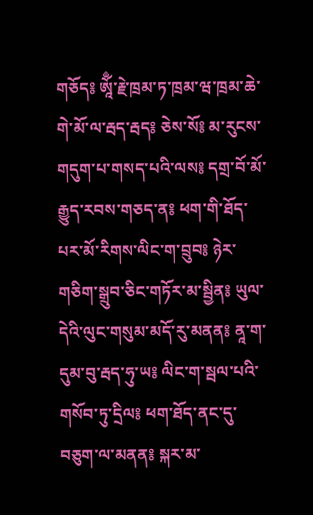གཅོད༔ ཨཱོྃ་རྗེ་ཁྲམ་ཏ་ཁྲམ་ཝ་ཁྲམ་ཆེ་གེ་མོ་ལ་རྦད་རྦད༔ ཅེས་སོ༔ མ་རུངས་གདུག་པ་གསད་པའི་ལས༔ དགྲ་བོ་མོ་རྒྱུད་རབས་གཅད་ན༔ ཕག་གི་ཐོད་པར་མོ་རིགས་ལིང་ག་བྲུབ༔ ཉེར་གཅིག་སྒྲུབ་ཅིང་གཏོར་མ་སྦྱིན༔ ཡུལ་དེའི་ལུང་གསུམ་མདོ་རུ་མནན༔ ནཱ་ག་དུམ་བུ་རྦད་ཧུ་ཡ༔ ལིང་ག་སྦལ་པའི་གསོབ་ཏུ་དྲིལ༔ ཕག་ཐོད་ནང་དུ་བཅུག་ལ་མནན༔ སྐར་མ་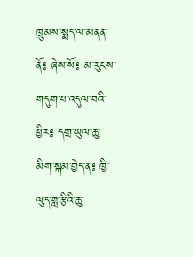ཁྲུམས་སྨད་ལ་མནན་ནོ༔ ཞེས་སོ༔ མ་རུངས་གདུག་པ་འདུལ་བའི་ཕྱིར༔ དགྲ་ཡུལ་ཆུ་མིག་སྐམ་བྱེད་ན༔ ཁྱི་ལུད་གླ་རྩིའི་ཆུ་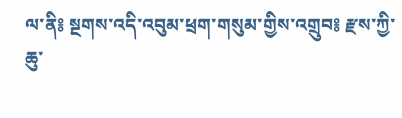ལ་ནི༔ སྔགས་འདི་འབུམ་ཕྲག་གསུམ་གྱིས་འགྲུབ༔ རྫས་ཀྱི་ཆུ་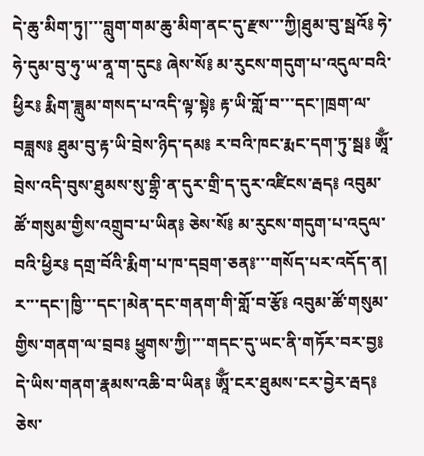དེ་ཆུ་མིག་ཏུ།་་་བླུག་གམ་ཆུ་མིག་ནང་དུ་རྫས་་་ཀྱི།ཐུམ་བུ་སྦའོ༔ ཧེ་ཧེ་དུམ་བུ་ཧུ་ཡ་ནཱ་ག་དུང༔ ཞེས་སོ༔ མ་རུངས་གདུག་པ་འདུལ་བའི་ཕྱིར༔ རྨིག་ཟླུམ་གསད་པ་འདི་ལྟ་སྟེ༔ རྟ་ཡི་གློ་བ་་་དང་།ཁྲག་ལ་བཟླས༔ ཐུམ་བུ་རྟ་ཡི་བྲེས་ཉིད་དམ༔ ར་བའི་ཁང་རྨང་དག་ཏུ་སྦ༔ ཨཱོྃ་བྲེས་འདི་བུས་ཐུམས་སུ་གྷྲི་ན་དུར་གྲི་ད་དུར་འཛིངས་རྦད༔ འབུམ་ཚོ་གསུམ་གྱིས་འགྲུབ་པ་ཡིན༔ ཅེས་སོ༔ མ་རུངས་གདུག་པ་འདུལ་བའི་ཕྱིར༔ དགྲ་བོའི་རྨིག་པ་ཁ་དབྲག་ཅན༔་་་གསོད་པར་འདོད་ན། ར་་་དང་།ཁྱི་་་དང་།མེན་དང་གནག་གི་གློ་བ་རྩོ༔ འབུམ་ཚོ་གསུམ་གྱིས་གནག་ལ་བྲབ༔ ཕྱུགས་ཀྱི།་་་གདང་དུ་ཡང་ནི་གཏོར་བར་བྱ༔ དེ་ཡིས་གནག་རྣམས་འཆི་བ་ཡིན༔ ཨཱོྃ་ངར་ཐུམས་ངར་བྱེར་རྦད༔ ཅེས་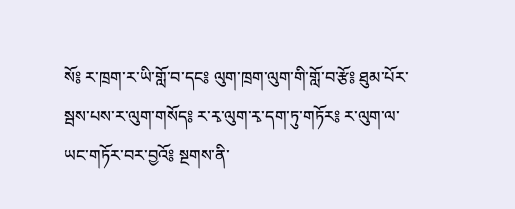སོ༔ ར་ཁྲག་ར་ཡི་གློ་བ་དང༔ ལུག་ཁྲག་ལུག་གི་གློ་བ་རྩོ༔ ཐུམ་པོར་སྦས་པས་ར་ལུག་གསོད༔ ར་རྭ་ལུག་རྭ་དག་ཏུ་གཏོར༔ ར་ལུག་ལ་ཡང་གཏོར་བར་བྱའོ༔ སྔགས་ནི་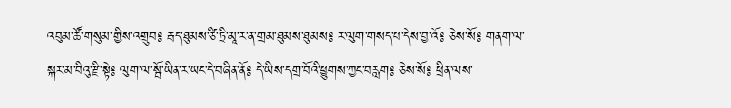འབུམ་ཚོ་གསུམ་གྱིས་འགྲུབ༔ རྦད་ཐུམས་ཙི་ཏྲི་མཱ་ར་ན་གྲམ་ཐུམས་ཐུམས༔ ར་ལུག་གསད་པ་དེས་བྱ་འོ༔ ཅེས་སོ༔ གནག་ལ་སྐར་མ་བིའུ་རྫི་སྟེ༔ ལུག་ལ་སྦོ་ཡིན་ར་ཡང་དེ་བཞིན་ནོ༔ དེ་ཡིས་དགྲ་བོའི་ཕྱུགས་ཀྱང་བརླག༔ ཅེས་སོ༔ ཕྲིན་ལས་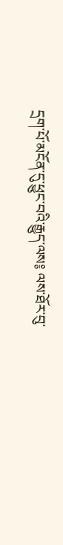དྲག་པོ་མངོན་དུ་ཕྱུང་བའི་རྒྱུད་ལས༔ ལས་ཐོར་བུ་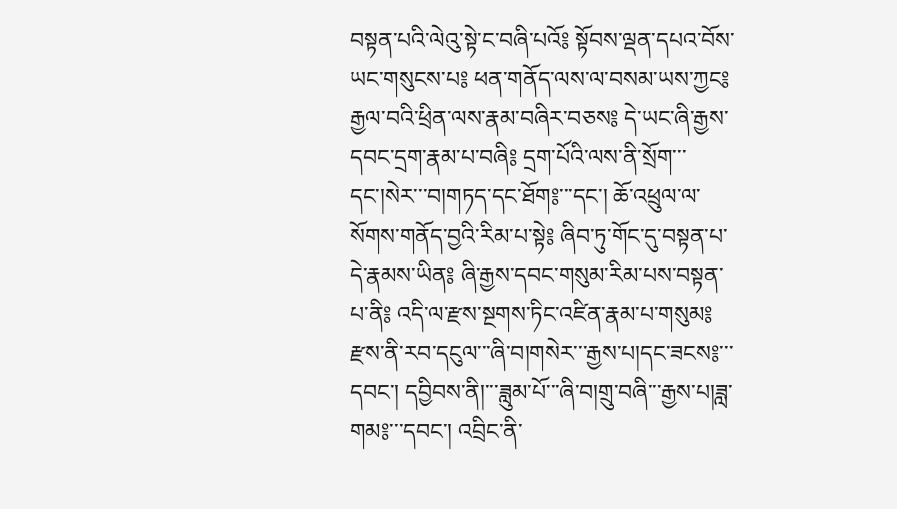བསྟན་པའི་ལེའུ་སྟེ་ང་བཞི་པའོ༔ སྟོབས་ལྡན་དཔའ་བོས་ཡང་གསུངས་པ༔ ཕན་གནོད་ལས་ལ་བསམ་ཡས་ཀྱང༔ རྒྱལ་བའི་ཕྲིན་ལས་རྣམ་བཞིར་བཅས༔ དེ་ཡང་ཞི་རྒྱས་དབང་དྲག་རྣམ་པ་བཞི༔ དྲག་པོའི་ལས་ནི་སྲོག་་་དང་།སེར་་་བ།གཏད་དང་ཐོག༔་་་དང་། ཆོ་འཕྲུལ་ལ་སོགས་གནོད་བྱའི་རིམ་པ་སྟེ༔ ཞིབ་ཏུ་གོང་དུ་བསྟན་པ་དེ་རྣམས་ཡིན༔ ཞི་རྒྱས་དབང་གསུམ་རིམ་པས་བསྟན་པ་ནི༔ འདི་ལ་རྫས་སྔགས་ཏིང་འཛིན་རྣམ་པ་གསུམ༔ རྫས་ནི་རབ་དངུལ་་་ཞི་བ།གསེར་་་རྒྱས་པ།དང་ཟངས༔་་་དབང་། དབྱིབས་ནི།་་་ཟླུམ་པོ་་་ཞི་བ།གྲུ་བཞི་་་རྒྱས་པ།ཟླ་གམ༔་་་དབང་། འབྲིང་ནི་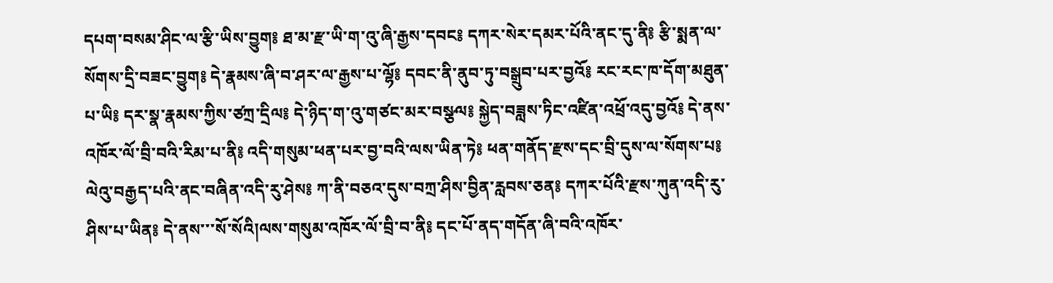དཔག་བསམ་ཤིང་ལ་རྩི་ཡིས་བྱུག༔ ཐ་མ་རྫ་ཡི་ག་འུ་ཞི་རྒྱས་དབང༔ དཀར་སེར་དམར་པོའི་ནང་དུ་ནི༔ རྩི་སྨན་ལ་སོགས་དྲི་བཟང་བྱུག༔ དེ་རྣམས་ཞི་བ་ཤར་ལ་རྒྱས་པ་ལྷོ༔ དབང་ནི་ནུབ་ཏུ་བསྒྲུབ་པར་བྱའོ༔ རང་རང་ཁ་དོག་མཐུན་པ་ཡི༔ དར་སྣ་རྣམས་ཀྱིས་ཙཀྲ་དྲིལ༔ དེ་ཉིད་ག་འུ་གཙང་མར་བསྩལ༔ སྐྱེད་བཟླས་ཏིང་འཛིན་འཕྲོ་འདུ་བྱའོ༔ དེ་ནས་འཁོར་ལོ་བྲི་བའི་རིམ་པ་ནི༔ འདི་གསུམ་ཕན་པར་བྱ་བའི་ལས་ཡིན་ཏེ༔ ཕན་གནོད་རྫས་དང་བྲི་དུས་ལ་སོགས་པ༔ ལེའུ་བརྒྱད་པའི་ནང་བཞིན་འདི་རུ་ཤེས༔ ཀ་ནི་བཅའ་དུས་བཀྲ་ཤིས་བྱིན་རླབས་ཅན༔ དཀར་པོའི་རྫས་ཀུན་འདི་རུ་ཤིས་པ་ཡིན༔ དེ་ནས་་་སོ་སོའི།ལས་གསུམ་འཁོར་ལོ་བྲི་བ་ནི༔ དང་པོ་ནད་གདོན་ཞི་བའི་འཁོར་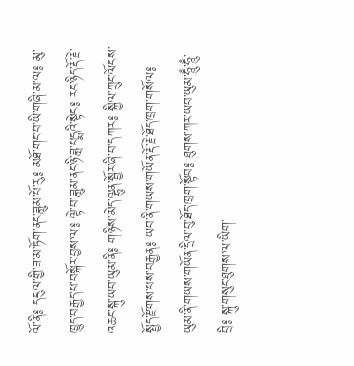ལོ་ནི༔ དངུལ་གྱི་ཟ་མ་ཏོག་ནང་ཟླུམ་པོ་རུ༔ མཐོ་གང་བ་ཡི་གཞི་མ་ལ༔ མུ་ཁྱུད་བརྒྱད་པ་བསྐོར་བྱས་ལ༔ ལྟེ་བ་ཟླུམ་ནང་ཉི་ཟླ་པདྨའི་སྟེང༔ རང་ཉིད་རྡོ་རྗེ་འཆང་སྐུ་ཡབ་ཡུམ་ནི༔ གཉིས་མེད་ལྷུན་སྦྱོར་ཞི་བ་དཀར༔ སྐྱིལ་ཀྲུང་ལོངས་སྤྱོད་རྫོགས་པས་བརྒྱན༔ ཡབ་ནི་གཡས་གཡོན་རྡོ་རྗེ་ཐོད་ཁྲག་གསོལ༔ ཡུམ་ནི་གཡས་གཡོན་དྲིལ་བུ་ཐོད་ཁྲག་སྟོབ༔ ཐུགས་ཀར་ཡབ་ཡུམ་ཧཱུྃ་ཧཱུྃ་བྲི༔ སྐུ་གསུང་ཐུགས་ལ་ཡིག་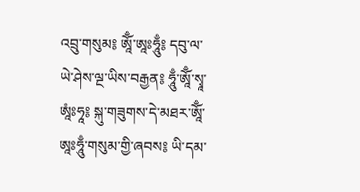འབྲུ་གསུམ༔ ཨཱོྃ་ཨཱཿཧཱུྃ༔ དབུ་ལ་ཡེ་ཤེས་ལྔ་ཡིས་བརྒྱན༔ ཧཱུྃ་ཨཱོྃ་སྭཱ་ཨཱཾཿཧཱ༔ སྐུ་གཟུགས་དེ་མཐར་ཨཱོྃ་ཨཱཿཧཱུྃ་གསུམ་གྱི་ཞབས༔ ཡི་དམ་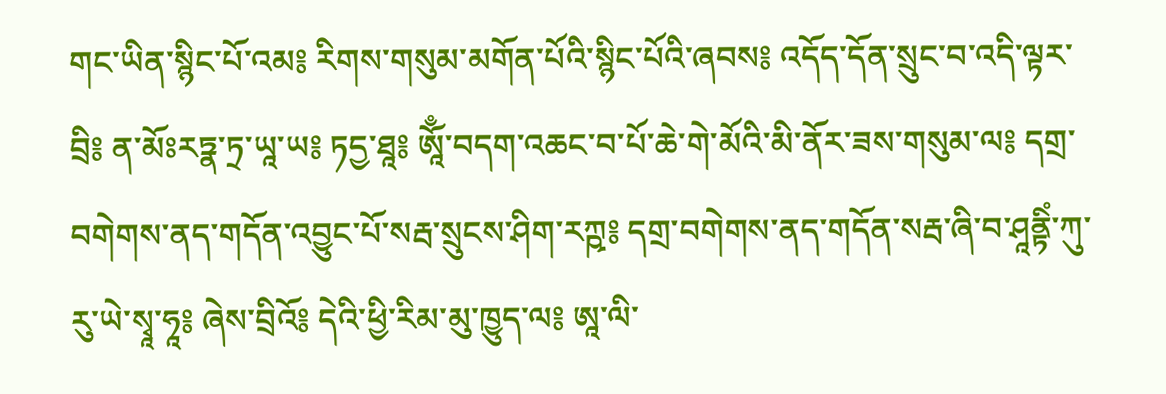གང་ཡིན་སྙིང་པོ་འམ༔ རིགས་གསུམ་མགོན་པོའི་སྙིང་པོའི་ཞབས༔ འདོད་དོན་སྲུང་བ་འདི་ལྟར་བྲི༔ ན་མོཿརཏྣ་ཏྲ་ཡཱ་ཡ༔ ཏདྱ་ཐཱ༔ ཨཱོྃ་བདག་འཆང་བ་པོ་ཆེ་གེ་མོའི་མི་ནོར་ཟས་གསུམ་ལ༔ དགྲ་བགེགས་ནད་གདོན་འབྱུང་པོ་སརྦ་སྲུངས་ཤིག་རཀྵ༔ དགྲ་བགེགས་ནད་གདོན་སརྦ་ཞི་བ་ཤཱནྟིཾ་ཀུ་རུ་ཡེ་སྭཱ་ཧཱ༔ ཞེས་བྲིའོ༔ དེའི་ཕྱི་རིམ་མུ་ཁྱུད་ལ༔ ཨཱ་ལི་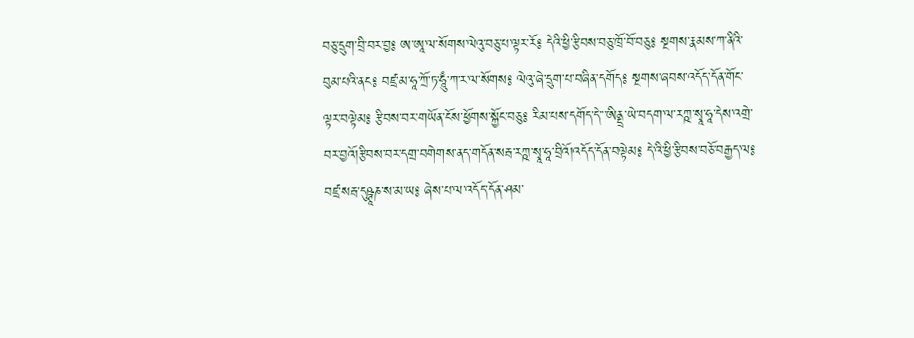བཅུ་དྲུག་བྲི་བར་བྱ༔ ཨ་ཨཱ་ལ་སོགས་ལེའུ་བཅུ་པ་ལྟར་རོ༔ དེའི་ཕྱི་རྩིབས་བཅུ་ཁྲོ་བོ་བཅུ༔ སྔགས་རྣམས་ཀ་ནིའི་བུམ་པའི་ནང༔ བཛྲ་མ་ཧཱ་ཀྲོ་ཏ་ཧཱུྃ་ཀ་ར་ལ་སོགས༔ ལེའུ་ཞེ་དྲུག་པ་བཞིན་དགོད༔ སྔགས་ཞབས་འདོད་དོན་གོང་ལྟར་བལྟེམ༔ རྩིབས་བར་གཡོན་ངོས་ཕྱོགས་སྐྱོང་བཅུ༔ རིམ་པས་དགོད་དེ་་་ཨིནྡྲ་ཡེ་བདག་ལ་རཀྵ་སྭཱ་ཧཱ་དེས་འགྲེ་བར་བྱའོ།རྩིབས་བར་དགྲ་བགེགས་ནད་གདོན་སརྦ་རཀྵ་སྭཱ་ཧཱ་བྲིའོ།འདོད་དོན་བལྟེམ༔ དེ་འི་ཕྱི་རྩིབས་བཅོ་བརྒྱད་ལ༔ བཛྲ་སརྦ་དུཥྚཱཎ་ས་མ་ཡ༔ ཞེས་པ་ལ་འདོད་དོན་ཤམ་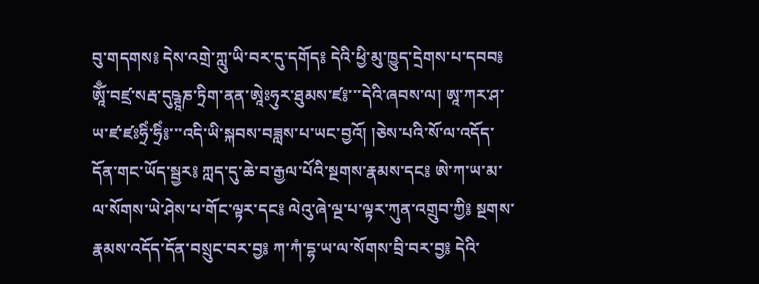བུ་གདགས༔ དེས་འགྲེ་ཀླུ་ཡི་བར་དུ་དགོད༔ དེའི་ཕྱི་མུ་ཁྱུད་དྲེགས་པ་དབབ༔ ཨཱོྃ་བཛྲ་སརྦ་དུཥྚཱཎ་ཏྲིག་ནན་ཨཱེཿཧུར་ཐུམས་ཛ༔་་་དེའི་ཞབས་ལ། ཨཱ་ཀར་ཤ་ཡ་ཛ་ཛཿཧྲིཾ་ཧྲིཾ༔་་་འདི་ཡི་སྐབས་བཟླས་པ་ཡང་བྱའོ། །ཅེས་པའི་སོ་ལ་འདོད་དོན་གང་ཡོད་སྦྱར༔ ཀླད་དུ་ཆེ་བ་རྒྱལ་པོའི་སྔགས་རྣམས་དང༔ ཨེ་ཀ་ཡ་མ་ལ་སོགས་ཡེ་ཤེས་པ་གོང་ལྟར་དང༔ ལེའུ་ཞེ་ལྔ་པ་ལྟར་ཀུན་འགྲུབ་ཀྱི༔ སྔགས་རྣམས་འདོད་དོན་བསྲུང་བར་བྱ༔ ཀ་ཀཾ་དྷ་ཡ་ལ་སོགས་བྲི་བར་བྱ༔ དེའི་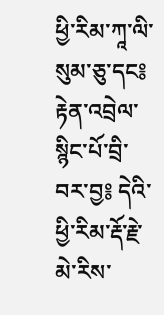ཕྱི་རིམ་ཀཱ་ལི་སུམ་ཅུ་དང༔ རྟེན་འབྲེལ་སྙིང་པོ་བྲི་བར་བྱ༔ དེའི་ཕྱི་རིམ་རྡོ་རྗེ་མེ་རིས་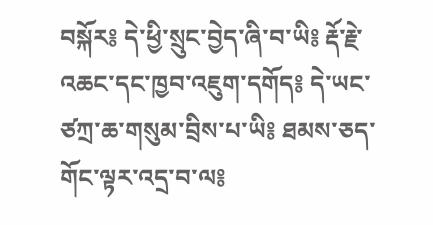བསྐོར༔ དེ་ཕྱི་སྲུང་བྱེད་ཞི་བ་ཡི༔ རྡོ་རྗེ་འཆང་དང་ཁྱབ་འཇུག་དགོད༔ དེ་ཡང་ཙཀྲ་ཆ་གསུམ་བྲིས་པ་ཡི༔ ཐམས་ཅད་གོང་ལྟར་འདྲ་བ་ལ༔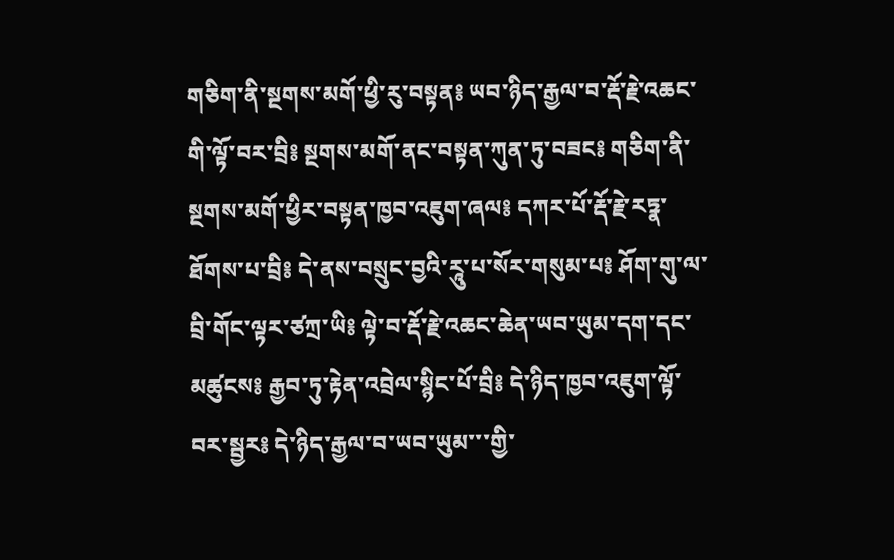གཅིག་ནི་སྔགས་མགོ་ཕྱི་རུ་བསྟན༔ ཡབ་ཉིད་རྒྱལ་བ་རྡོ་རྗེ་འཆང་གི་ལྟོ་བར་བྲི༔ སྔགས་མགོ་ནང་བསྟན་ཀུན་ཏུ་བཟང༔ གཅིག་ནི་སྔགས་མགོ་ཕྱིར་བསྟན་ཁྱབ་འཇུག་ཞལ༔ དཀར་པོ་རྡོ་རྗེ་རཏྣ་ཐོགས་པ་བྲི༔ དེ་ནས་བསྲུང་བྱའི་རཱུ་པ་སོར་གསུམ་པ༔ ཤོག་གུ་ལ་བྲི་གོང་ལྟར་ཙཀྲ་ཡི༔ ལྟེ་བ་རྡོ་རྗེ་འཆང་ཆེན་ཡབ་ཡུམ་དག་དང་མཚུངས༔ རྒྱབ་ཏུ་རྟེན་འབྲེལ་སྙིང་པོ་བྲི༔ དེ་ཉིད་ཁྱབ་འཇུག་ལྟོ་བར་སྦྱར༔ དེ་ཉིད་རྒྱལ་བ་ཡབ་ཡུམ་་་གྱི་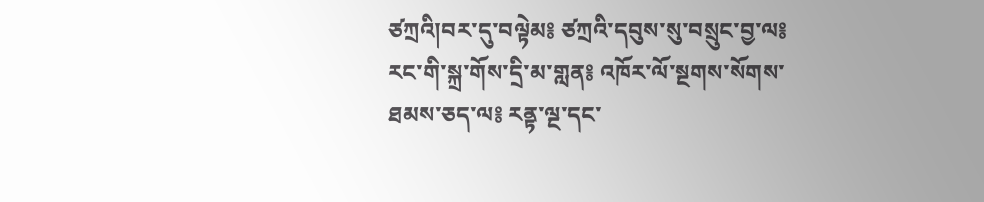ཙཀྲའི།བར་དུ་བལྟེམ༔ ཙཀྲའི་དབུས་སུ་བསྲུང་བྱ་ལ༔ རང་གི་སྐྲ་གོས་དྲི་མ་གླན༔ འཁོར་ལོ་སྔགས་སོགས་ཐམས་ཅད་ལ༔ རནྟ་ལྔ་དང་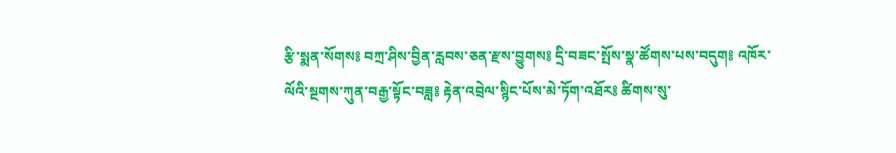རྩི་སྨན་སོགས༔ བཀྲ་ཤིས་བྱིན་རླབས་ཅན་རྫས་བྱུགས༔ དྲི་བཟང་སྤོས་སྣ་ཚོགས་པས་བདུག༔ འཁོར་ལོའི་སྔགས་ཀུན་བརྒྱ་སྟོང་བཟླ༔ རྟེན་འབྲེལ་སྙིང་པོས་མེ་ཏོག་འཐོར༔ ཚིགས་སུ་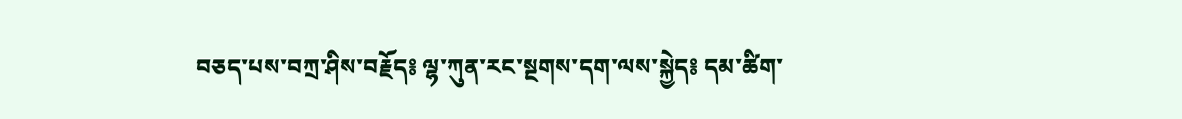བཅད་པས་བཀྲ་ཤིས་བརྗོད༔ ལྷ་ཀུན་རང་སྔགས་དག་ལས་སྐྱེད༔ དམ་ཚིག་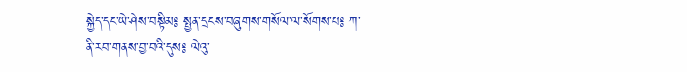སྐྱེད་དང་ཡེ་ཤེས་བསྟིམ༔ སྤྱན་དྲངས་བཞུགས་གསོལ་ལ་སོགས་པ༔ ཀ་ནི་རབ་གནས་བྱ་བའི་དུས༔ ལེའུ་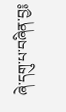ཞེ་དགུ་པ་བཞིན་བྱ༔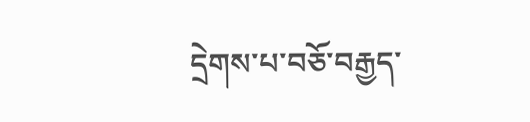དྲེགས་པ་བཅོ་བརྒྱད་